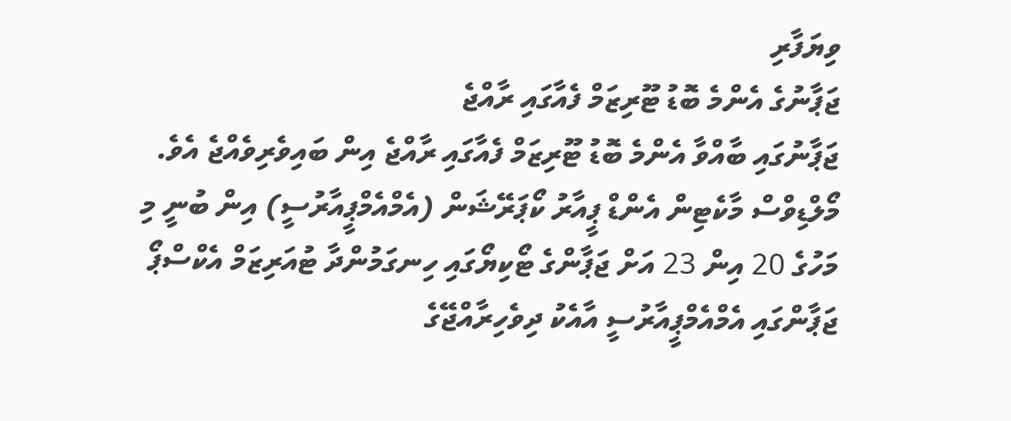ވިޔަފާރި
ޖަޕާނުގެ އެންމެ ބޮޑު ޓޫރިޒަމް ފެއާގައި ރާއްޖެ
ޖަޕާނުގައި ބާއްވާ އެންމެ ބޮޑު ޓޫރިޒަމް ފެއާގައި ރާއްޖެ އިން ބައިވެރިވެއްޖެ އެވެ.
މޯލްޑިވްސް މާކެޓިން އެންޑް ޕީއާރު ކޯޕަރޭޝަން (އެމްއެމްޕީއާރުސީ) އިން ބުނީ މި މަހުގެ 20 އިން 23 އަށް ޖަޕާންގެ ޓޯކިޔޯގައި ހިނގަމުންދާ ޓުއަރިޒަމް އެކްސްޕޯ ޖަޕާންގައި އެމްއެމްޕީއާރުސީ އާއެކު ދިވެހިރާއްޖޭގެ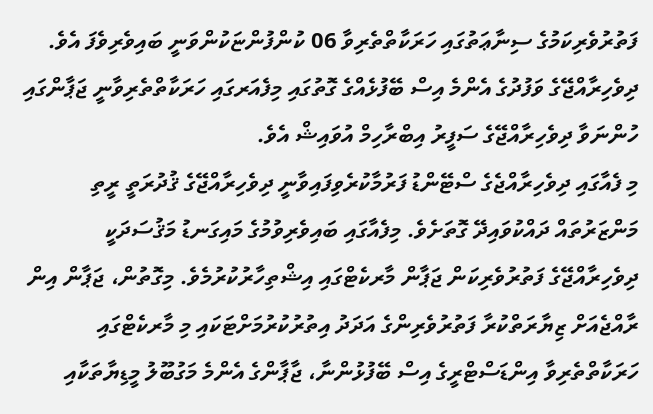ފަތުރުވެރިކަމުގެ ސިނާޢަތުގައި ހަރަކާތްތެރިވާ 06 ކުންފުންޏަކުންވަނީ ބައިވެރިވެފަ އެވެ. ދިވެހިރާއްޖޭގެ ވަފުދުގެ އެންމެ އިސް ބޭފުޅެއްގެ ގޮތުގައި މިފެއަރގައި ހަރަކާތްތެރިވާނީ ޖަޕާންގައި ހުންނަވާ ދިވެހިރާއްޖޭގެ ސަފީރު އިބްރާހިމް އުވައިޝް އެވެ.
މި ފެއާގައި ދިވެހިރާއްޖެގެ ސްޓޭންޑު ފަރުމާކުރެވިފައިވާނީ ދިވެހިރާއްޖޭގެ ޤުދުރަތީ ރީތި މަންޒަރުތައް ދައްކުވައިދޭ ގޮތަށެވެ. މިފެއާގައި ބައިވެރިވުމުގެ މައިގަނޑު މަޤުސަދަކީ ދިވެހިރާއްޖޭގެ ފަތުރުވެރިކަން ޖަޕާން މާރކެޓްގައި އިޝްތިހާރުކުރުމެވެ. މިގޮތުން، ޖަޕާން އިން ރާއްޖެއަށް ޒިޔާރަތްކުރާ ފަތުރުވެރިންގެ އަދަދު އިތުރުކުރުމަށްޓަކައި މި މާރކެޓްގައި ހަރަކާތްތެރިވާ އިންޑަސްޓްރީގެ އިސް ބޭފުޅުންނާ، ޖާޕާންގެ އެންމެ މަގުބޫލު މީޑިޔާތަކާއި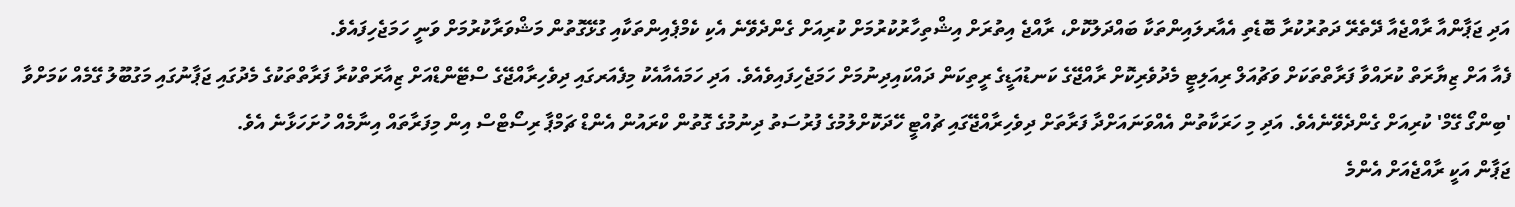އަދި ޖަޕާންއާ ރާއްޖެއާ ދޭތެރޭ ދަތުރުކުރާ ބޮޑެތި އެއާރލައިންތަކާ ބައްދަލުކޮށް، ރާއްޖެ އިތުރަށް އިޝްތިހާރުކުރުމަށް ކުރިއަށް ގެންދެވޭނެ އެކި ކެމްޕެއިންތަކާއި ގުޅޭގޮތުން މަޝްވަރާކުރުމަށް ވަނީ ހަމަޖެހިފައެވެ.
ފެއާ އަށް ޒިޔާރަތް ކުރައްވާ ފަރާތްތަކަށް ވަޗުއަލް ރިއަލިޓީ މެދުވެރިކޮށް ރާއްޖޭގެ ކަނޑުއަޑީގެ ރީތިކަން ދައްކައިދިނުމަށް ހަމަޖެހިފައިވެއެވެ. އަދި ހަމައެއާއެކު މިފެއަރގައި ދިވެހިރާއްޖޭގެ ސްޓޭންޑްއަށް ޒިއާރަތްކުރާ ފަރާތްތަކުގެ މެދުގައި ޖަޕާނުގައި މަގުބޫލު ގޭމެއް ކަމަށްވާ 'ބިންގޯ ގޭމް' ކުރިއަށް ގެންދެވޭނެއެވެ. އަދި މި ހަރަކާތުން އެއްވަނައަށްދާ ފަރާތަށް ދިވެހިރާއްޖޭގައި ޗުއްޓީ ހޭދަކޮށްލުމުގެ ފުރުސަތު ދިނުމުގެ ގޮތުން ކްރައުން އެންޑް ޗަމްޕާ ރިސޯޓްސް އިން މިފަރާތައް އިނާމެއް ހުށަހަޅާނެ އެވެ.
ޖަޕާން އަކީ ރާއްޖެއަށް އެންމެ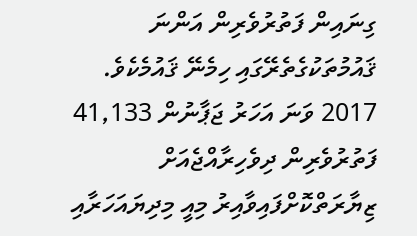ގިނައިން ފަތުރުވެރިން އަންނަ ޤައުމުތަކުގެތެރޭގައި ހިމެނޭ ޤައުމެކެވެ. 2017 ވަނަ އަހަރު ޖަޕާނުން 41,133 ފަތުރުވެރިން ދިވެހިރާއްޖެއަށް ޒިޔާރަތްކޮށްފައިވާއިރު މިއީ މިދިޔައަހަރާއި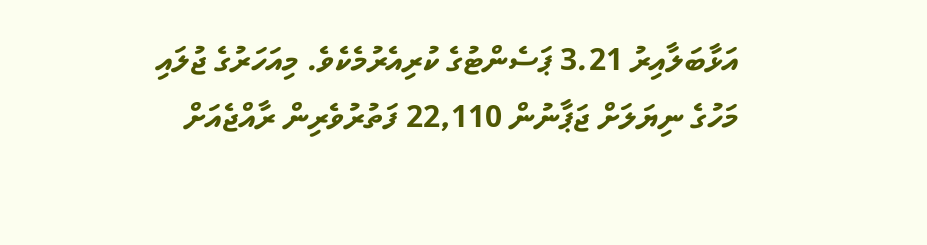އަޅާބަލާއިރު 3.21 ޕަސެންޓުގެ ކުރިއެރުމެކެވެ. މިއަހަރުގެ ޖުލައި މަހުގެ ނިޔަލަށް ޖަޕާނުން 22,110 ފަތުރުވެރިން ރާއްޖެއަށް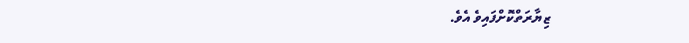ޒިޔާރަތްކޮށްފައިވެ އެވެ.